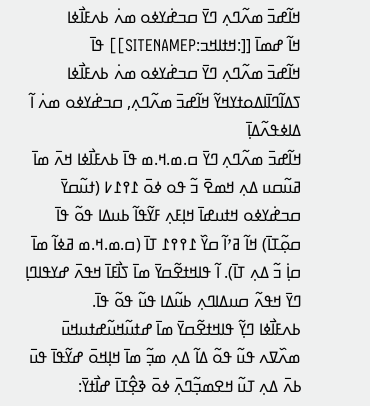ߞߊ߬ߝߏ߫ ߘߍ߬ߣߍ߲ ߣߌ߫ ߛߏߝ߭ߌߦߋ ߘߍ߭ ߕߍߓߊ߯ߦߊ
ߞߊ߬ ߝߘߊ߫ [[:ߞߙߊߞߏ:SITENAMEP]] ߟߊ߫
ߞߊ߬ߝߏ߫ ߘߍ߬ߣߍ߲ ߣߌ߫ ߛߏߝ߭ߌߦߋ ߘߍ߭ ߕߍߓߊ߯ߦߊ
ߖߡߊ߬ߣߊ߫ߊߡߋߙߌߞߌ߬ ߞߊ߬ߝߏ߫ ߘߍ߬ߣߍ߲, ߛߏߝ߭ߌߦߋ ߘߍ߭ ߊ߬ ߡߊߦߟߍ߬ߡߊ߲߫
ߞߊ߬ߝߏ߫ ߘߍ߬ߣߍ߲ ߣߌ߫ ߛ.ߘ.ߞ.ߘ ߟߊ߫ ߕߍߓߊ߯ߦߊ ߞߍ߫ ߘߊ߫ ߥߎ߬ߛߎ ߡߍ߲ ߞߘߐ߫ ߏ߬ ߟߋ ߦߋ߫ ߁߉߁߇ (ߙߎ߬ߛߌ߫ ߛߏߝ߭ߌߦߋ ߞߙߎߝߊ߫ ߞߊ߲ߓߍ߲ ߓߌ߬ߟߊ߬ ߕߎߡߊ ߟߋ߬ ߟߊ߫ ߛߋ߲߬ߠߊ߫) ߞߊ߬ ߥߴߊ߬ ߛߌ߰ ߁߉߉߁ ߠߊ߫ (ߛ.ߘ.ߞ.ߘ ߥߦߊ߬ ߘߊ߫ ߛߊ߲߭ ߏ߬ ߡߍ߲ ߠߊ߫). ߊ߬ ߟߊߞߙߐ߬ߛߌ߫ ߘߊ߫ ߖߊ߯ߓߊ߫ ߞߟߍ߫ ߝߌߟߊߣߊ߲ ߣߌ߫ ߞߟߍ߬ ߛߎߡߊߣߍ߲ ߕߎ߬ߡߊ ߟߎ߬ ߟߋ߬ ߟߊ߫.
ߕߍߓߊ߯ߦߊ ߣߌ߲߬ ߟߊߞߙߐ߬ߛߌ߫ ߘߊ߫ ߝߙߎ߬ߞߎ߬ߝߙߎߞߎ߫ ߘߍ߰ߜߍ ߟߎ߬ ߟߋ߬ ߡߊ߬ ߡߍ߲ ߘߏ߲߬ ߘߊ߫ ߞߊ߲ߞߋ߫ ߝߌ߬ߟߊ߫ ߟߎ߫ ߕߍ߫ ߡߍ߲ ߠߎ߬ ߞߐߘߏ߲߬ߣߍ߲߫ ߦߋ߫ ߢߐ߲߮ߠߊ߫ ߝߊ߯ߙߌ߫: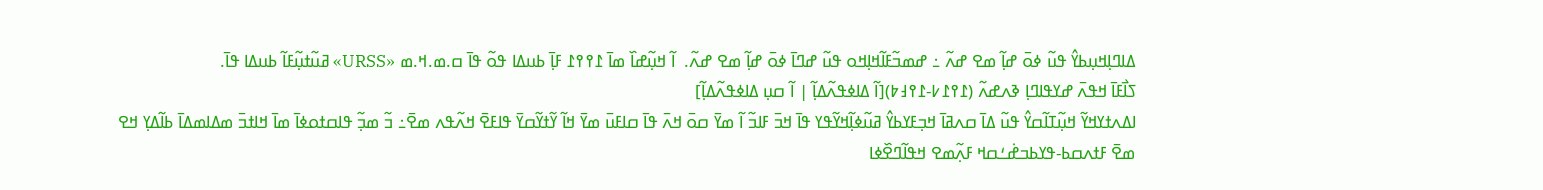ߡߊߣߊ߲ߞߎ߲ߕߌ߮ ߟߎ߬ ߦߋ߫ ߝߊ߲߬ ߘߐ ߝߍ߬ ߸ ߝߘߏ߬ߓߊ߬ߞߊ߲ߞߋ ߟߎ߬ ߝߣߊ߫ ߦߋ߫ ߝߊ߲߬ ߘߐ ߝߍ߬.  ߊ߬ ߞߎ߲߬ߝߊ߰ ߘߊ߫ ߁߉߉߁ ߓߊ߲߫ ߕߎߡߊ ߟߋ߬ ߟߊ߫ ߛ.ߘ.ߞ.ߘ «URSS» ߥߎ߬ߙߎ߲߬ߓߊ߬ ߕߎߡߊ ߟߊ߫.
ߖߊ߯ߓߊ߫ ߞߟߍ߫ ߝߌߟߊߣߊ߲ ߢߍߝߍ߬ (߁߉߁߇-߁߉߃߈)[ߊ߬ ߡߊߦߟߍ߬ߡߊ߲߬ | ߊ߬ ߛߎ߲ ߡߊߦߟߍ߬ߡߊ߲߬]
ߊߡߍߙߌߞߌ߬ ߞߎ߲߬ߠߊ߬ߛߌ߮ ߟߎ߬ ߡߊ߫ ߛߍߥߊ߫ ߞߏ߲ߓߌߕߌ߮ ߥߎ߬ߦߊ߲߬ߞߌ߬ߟߌ ߟߊ߫ ߞߏ߫ ߓߊߏ߬ ߊ߬ ߘߌ߫ ߛߋ߫ ߞߍ߫ ߟߊ߫ ߛߊߓߎ߫ ߘߌ߫ ߞߊ߬ ߌ߬ߙߌ߬ߛߌ߫ ߟߊߓߐ߫ ߞߍ߬ߟߍ ߘߐ߫߸ ߏ߬ ߘߏ߲߬ ߟߊߛߙߋߦߊ߫ ߘߊ߫ ߞߊߙߏ߫ ߘߡߊߘߡߊ߫ ߕߊ߬ߡߌ߲ ߞߐ ߘߐ߫ ߓߙߍߛߕ-ߟߌߕߏߝ߭ߑߛߞ ߓߍ߲߬ߘߐ ߞߟߊ߬ߣߐ߰ߦߊ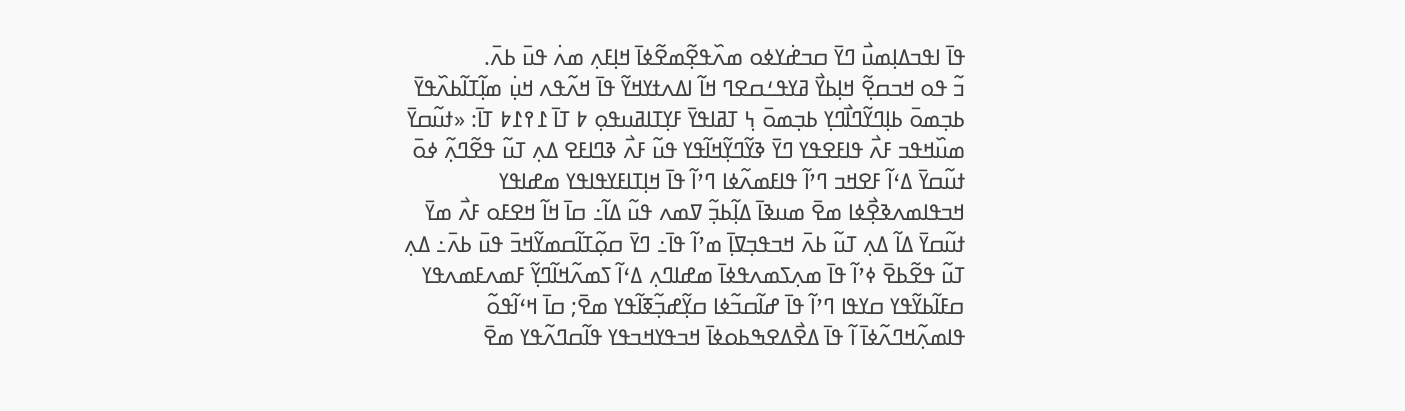ߟߊ߫ ߊߟߏߡߊ߲ߘߎ߯ ߣߌ߫ ߛߏߝ߭ߌߦߋ ߘߍ߰ߟߐ߲߬ߘߐ߬ߦߊ߫ ߞߊ߲ߓߍ߲ ߘߍ߭ ߟߎ߫ ߕߍ߫.
ߏ߬ ߟߋ ߞߏߛߐ߲߬ ߞߊ߲ߕߌ߯ ߥߌߟߑߛߐߣ ߞߊ߬ ߊߡߍߙߌߞߌ߬ ߟߊ߫ ߞߍ߬ߟߍ ߞߎ߲߭ ߘߊ߲߬ߠߊ߬ߕߍ߰ߟߌ߫ ߕߏ߲ߘߋ߫ ߕߊ߲ߣߌ߬ߣߊ߯ߣߌ߲ ߕߏ߲ߘߋ߫ ߆߲ ߠߥߊߟߌ߫ ߓߌ߲ߠߊߥߎߟߋ߲ ߈ ߠߊ߫ ߁߉߁߈ ߠߊ߫: «ߙߎ߬ߛߌ߫ ߘߎ߰ߞߟߏ ߓߍ߯ ߟߊߓߐߟߌ ߣߌ߫ ߢߌ߬ߣߌ߲߬ߞߊ߬ߟߌ ߟߎ߬ ߓߍ߯ ߢߣߊߓߐ ߡߍ߲ ߠߎ߬ ߟߐ߬ߣߍ߲߬ ߦߋ߫ ߙߎ߬ߛߌ߫ ߡߵߊ߬ ߓߐߞߏ ߣߴߊ߬ ߟߊߓߘߍ߬ߦߊ ߣߴߊ߬ ߟߊ߫ ߞߊ߲ߠߊߓߌߟߊߟߌ ߘߝߊߟߌ ߞߏߟߊߘߍߢߐ߲߯ߦߊ ߘߐ߫ ߘߎߢߊ߫ ߡߊ߲߬ߕߏ߲߬ ߜߘߍ ߟߎ߬ ߡߊ߬߸ ߛߊ߫ ߞߊ߬ ߞߐߓߋ ߓߍ߯ ߘߌ߫ ߙߎ߬ߛߌ߫ ߡߊ߬ ߡߍ߲ ߠߎ߬ ߕߍ߫ ߞߏߟߏ߲ߜߊ߲߫ ߘߴߊ߬ ߟߊ߫߸ ߣߌ߫ ߛߋ߲߬ߠߊ߬ߛߘߌ߬ߞߏ߫ ߟߎ߫ ߕߍ߫߸ ߡߍ߲ ߠߎ߬ ߟߐ߬ߕߐ߫ ߦߴߊ߬ ߟߊ߫ ߘߍ߲ߖߘߍߟߦߊ߫ ߘߝߊߣߍ߲ ߡߵߊ߬ ߖߘߍ߬ߞߊ߬ߣߌ߲߬ ߓߘߍߓߘߍߟߌ ߛߓߊ߬ߕߌ߬ߟߌ ߛߌߟߊ ߣߴߊ߬ ߟߊ߫ ߝߊ߬ߛߏ߬ߦߊ ߛߌ߲߬ߝߏ߲߬ߧߊ߬ߟߌ ߘߐ߫; ߛߊ߫ ߞߵߊ߬ߟߋ߬ ߟߊߘߍ߲߬ߞߣߍ߬ߦߊ߫ ߊ߬ ߟߊ߫ ߡߐ߯ߡߐߒߕߋߦߊ߫ ߞߏߟߌߞߏߟߌ ߟߊ߬ߛߣߍ߬ߟߌ ߘߐ߫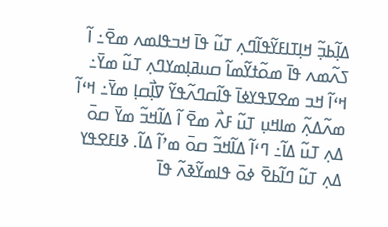ߡߊ߲߬ߕߏ߲߬ ߞߊ߲ߠߊߓߌ߬ߟߊ߬ߣߍ߲ ߠߎ߬ ߟߊ߫ ߞߏߟߊߘߍ ߘߐ߫߸ ߊ߬ ߖߍ߬ߘߍ ߟߊ߫ ߘߋ߬ߙߌ߬ߘߊ߬ ߛߎߥߊ߲ߘߌߣߍ߲ ߠߎ߬ ߘߌ߫߸ ߞߵߊ߬ ߞߏ ߘߐߜߟߌߦߊ߫ ߟߊ߬ߛߣߍ߬ߟߌ߬ ߜߊ߲߯ߛߊ߲ ߘߌ߫߸ ߞߵߊ߬ ߘߍ߬ߡߍ߲߬ ߘߊߞߎ߲ ߠߎ߬ ߓߍ߯ ߘߐ߫ ߊ߬ ߡߊ߬ߞߏ߬ ߘߌ߫ ߛߋ߫ ߡߍ߲ ߠߎ߬ ߡߊ߬߸ ߣߵߊ߬ ߡߊ߬ߞߏ߬ ߛߋ߫ ߘߴߊ߬ ߡߊ߬. ߢߊߓߐߟߌ ߡߍ߲ ߠߎ߬ ߣߊ߬ߕߐ߫ ߦߋ߫ ߟߊߘߌ߬ߢߍ߬ ߟߊ߫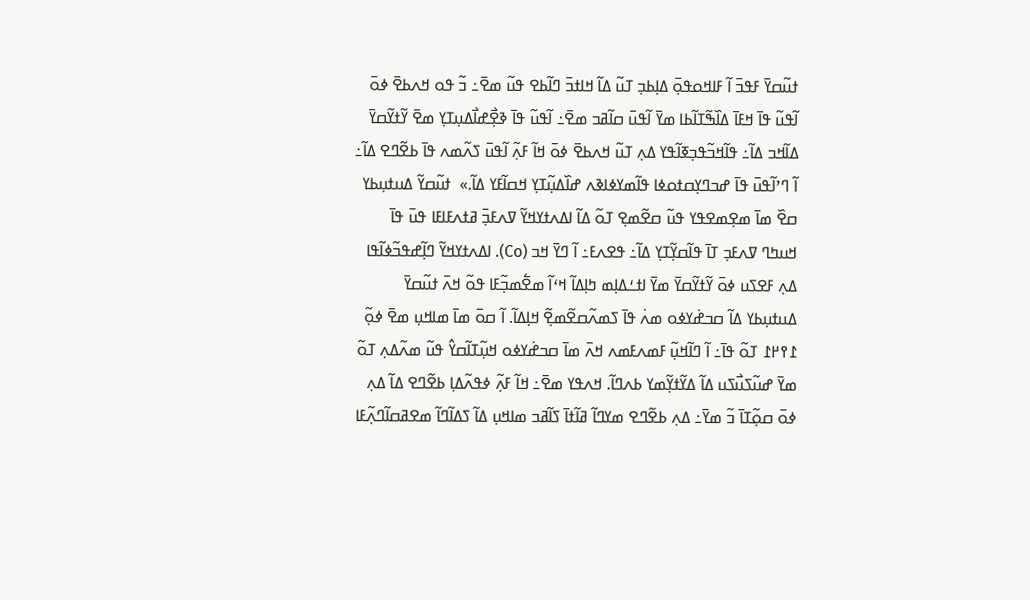ߙߎ߬ߛߌ߫ ߓߟߏ߫ ߊ߬ ߓߊߞߋߟߋ߲߫ ߡߊ߲ߕߏ߲ ߠߎ߬ ߡߊ߬ ߞߊߙߏ߫ ߣߊ߬ߕߐ ߟߎ߬ ߘߐ߫߸ ߏ߬ ߟߋ ߞߍߕߐ߫ ߦߋ߫ ߊ߬ߟߎ߬ ߟߊ߫ ߞߓߊ߫ ߡߊ߰ߒ߬ߠߊ߬ߕߊ ߘߌ߫ ߊ߬ߟߎ߫ ߛߊ߬ߥߏ ߘߐ߫߸ ߊ߬ߟߎ߬ ߟߊ߫ ߢߐ߲߯ߝߊ߯ߡߎ߲ߠߌ߲ ߘߐ߫ ߌ߬ߙߌ߬ߛߌ߫ ߡߊ߬ߞߏ ߡߊ߬߸ ߟߊ߬ߞߏ߬ߟߏ߲ߧߊ߬ߟߌ ߡߍ߲ ߠߎ߬ ߞߍߕߐ߫ ߦߋ߫ ߞߊ߬ ߓߍ߲߬ ߊ߬ߟߎ߫ ߖߍ߬ߘߍ ߟߊ߫ ߕߐ߬ߣߐ ߡߊ߬߸ ߊ߬ ߣߴߊ߬ߟߎ߫ ߟߊ߫ ߝߏߣߌ߲ߛߙߋߦߊ ߟߊ߬ߘߌߦߊߢߍ ߝߊ߰ߡߎ߲߬ߠߌ߲ ߞߛߊ߬ߓߌ ߡߊ߬.»  ߙߎ߬ߛߌ߬ ߡߎߙߎ߲ߕߌ ߛߐ߰ ߘߊ߫ ߘߐ߲ߘߐߟߌ ߟߎ߬ ߛߐ߬ߘߐ߲ ߠߋ߬ ߡߊ߬ ߊߡߍߙߌߞߌ߬ ߜߍߓߏ߲߫ ߥߙߍߓߊߓߊ ߟߎ߫ ߟߊ߫ ߞߎߤߣ ߜߍߓߏ߲ ߠߊ߫ ߟߊ߬ߛߌ߲߬ߠߌ߲ ߡߊ߬߸ ߟߐߍߓ߸ ߊ߬ ߣߌ߫ ߞߏ (Co). ߊߡߍߙߌߞߌ߬ ߣߊ߲߬ߝߟߏ߬ߦߊ߬ߟߊ ߡߍ߲ ߓߐߖߎ ߦߋ߫ ߌ߬ߙߌ߬ߛߌ߫ ߘߌ߫ ߊߙߑߡߊ߲ߘ ߤߊ߲ߡߊ߬ ߞߵߊ߬ ߘߐ߱ߘߏ߲߬ߓߊ ߟߋ߬ ߞߍ߫ ߙߎ߬ߛߌ߫ ߡߎߙߎ߲ߕߌ ߡߊ߬ ߛߏߝ߭ߌߦߋ ߘߍ߭ ߟߊ߫ ߖߘߍ߬ߛߐ߬ߘߐ߲߬ ߞߊ߲ߡߊ߬. ߊ߬ ߛߋ߫ ߘߊ߫ ߘߊߞߎ߲ ߘߐ߫ ߦߋ߲߬ ߁߉߂߁ ߠߋ߬ ߟߊ߫߸ ߊ߬ ߣߊ߬ߞߎ߲߬ ߓߘߍߓߘߍ ߞߍ߫ ߘߊ߫ ߛߏߝ߭ߌߦߋ ߞߎ߲߬ߠߊ߬ߛߌ߮ ߟߎ߬ ߘߍ߬ߡߍ߲ ߠߋ߬ ߘߌ߫ ߝߎ߬ߖߎ߯ߖߎ ߡߊ߬ ߡߌ߬ߙߌ߲߬ߘߌ ߕߍߣߊ߬. ߞߍߟߌ ߘߐ߫߸ ߞߊ߬ ߓߍ߲߬ ߦߟߍ߬ߡߊ߲ ߕߐ߬ߣߐ ߡߊ߬ ߡߍ߲ ߦߋ߫ ߛߋ߲߬ߠߊ߫ ߏ߬ ߘߌ߫߸ ߡߍ߲ ߕߐ߬ߣߐ ߘߌߣߊ߬ ߥߊ߬ߙߊ߫ ߖߊ߬ߥߏ ߘߊߞߎ߲ ߡߊ߬ ߖߡߊ߬ߣߊ߬ ߘߐߥߛߊ߬ߣߍ߲߬ߓߊ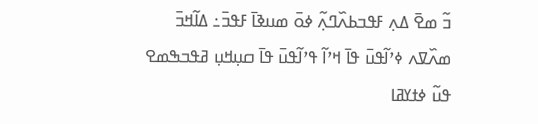ߏ߬ ߘߐ߫ ߡߍ߲ ߓߟߏߕߍ߰ߣߍ߲߬ ߦߋ߫ ߘߎߢߊ߫ ߓߟߏ߫߸ ߡߊ߬ߞߏ߫ ߘߍ߰ߜߍ ߦߴߊ߬ߟߎ߫ ߟߊ߫ ߞߴߊ߬ ߟߴߊ߬ߟߎ߫ ߟߊ߫ ߛߎ߲ߞߎ߲ ߥߟߏߒߘߐ ߟߎ߬ ߦߙߌߥߊ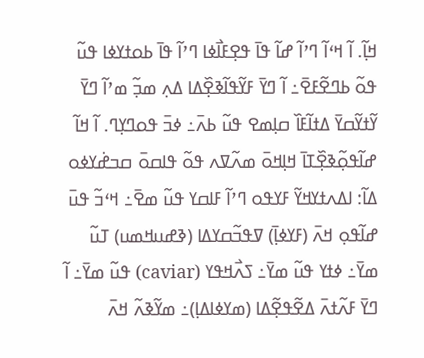ߞߊ߲߬. ߊ߬ ߞߵߊ߬ ߣߴߊ߬ ߝߊ߬ ߟߊ߫ ߟߐ߲ߓߊ߯ߦߊ ߣߴߊ߬ ߟߊ߫ ߕߋߙߌߦߊ ߟߎ߬ ߟߋ߬ ߕߣߐ߬ߓߐ߫߸ ߊ߬ ߣߌ߫ ߓߌ߬ߟߊ߬ߢߐ߲߰ߡߊ ߡߍ߲ ߘߏ߲߬ ߘߴߊ߬ ߣߌ߫ ߌ߬ߙߌ߬ߛߌ߫ ߡߙߊ߬ߓߊ߰ ߛߊ߲ߘߐ ߟߎ߬ ߕߍ߫߸ ߦߏ߫ ߟߋߣߌ߲ߣ. ߊ߬ ߞߊ߬ ߝߊ߬ߟߋ߲߬ߢߐ߲߰ߠߊ߫ ߞߊ߲ߞߋ߫ ߘߍ߬ߜߍ ߟߋ߬ ߟߊߛߋ߫ ߛߏߝ߭ߌߦߋ ߡߊ߬: ߊߡߍߙߌߞߌ߬ ߓߌߟߋ ߣߴߊ߬ ߓߊߛߌ ߟߎ߬ ߘߐ߫߸ ߞߵߏ߬ ߟߎ߫ ߝߊ߬ߟߋ߲ ߞߍ߫ (ߓߌߦߊ߲߫) ߜߟߏ߬ߛߌߡߊ (ߢߝߎߞߘߎ) ߠߎ߬ ߘߌ߫߸ ߦߙߌ ߟߎ߬ ߘߌ߫߸ ߖߍ߯ߞߟߌ (caviar) ߟߎ߬ ߘߌ߫߸ ߊ߬ ߣߌ߫ ߓߍ߬ߙߍ߫ ߡߐ߬ߟߐ߲߬ߡߊ (ߘߌߦߊߡߊ߲)߸ ߘߌ߬ߢߍ߬ ߞߍ߫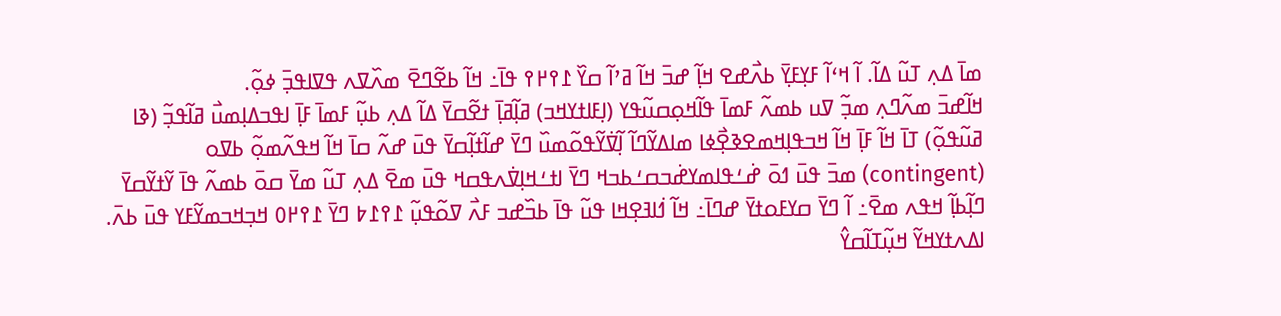ߘߊ߫ ߡߍ߲ ߠߎ߬ ߡߊ߬. ߊ߬ ߞߵߊ߬ ߓߌ߲ߓߌ߲߫ ߕߍ߯ߝߐ ߞߊ߲߬ ߝߏ߫ ߞߊ߬ ߥߴߊ߬ ߛߌ߰ ߁߉߂߉ ߟߊ߫߸ ߞߊ߬ ߕߐ߬ߣߐ߫ ߘߍ߰ߜߍ ߟߜߊߟߏ߲߫ ߦߋ߲߬.
ߞߊ߬ߝߏ߫ ߘߍ߬ߣߍ߲ ߘߏ߲߬ ߜߎ ߕߘߍ߬ ߓߘߊ߫ ߟߊ߬ߞߋ߲ߛߎ߬ߟߌ (ߊ߲ߓߊߙߌߞߏ) ߥߊ߲߬ߥߊ߲߫ ߙߐ߬ߛߌ߫ ߡߊ߬ ߡߍ߲ ߕߎ߲߬ ߓߘߊ߫ ߓߊ߲߫ ߊߟߏߡߊ߲ߘߎ߯ ߥߊ߬ߟߏ߲߬ (ߢߊ ߥߎ߬ߟߋ߲߬) ߠߊ߫ ߞߊ߬ ߓߊ߲߫ ߞߊ߬ ߞߏߟߊ߲ߞߘߐߢߐ߲߯ߦߊ ߘߊߡߌ߬ߣߊ߬ ߊ߲߬ߜ߭ߌ߬ߟߋ߬ߘߎ߰ ߣߌ߫ ߝߊ߬ߙߊ߲߬ߛߌ߫ ߟߎ߫ ߝߍ߬ ߛߊ߫ ߞߊ߬ ߞߟߍ߬ߘߋ߲߬ ߕߜߋ (contingent) ߘߏ߫ ߟߎ߫ ߗߋ߫ ߝ߭ߑߟߊߘߌߝ߭ߏߛߑߕߏߞ ߣߌ߫ ߊߙߑߞߊ߲ߜ߭ߍߟߛߞ ߟߎ߫ ߘߐ߫ ߡߍ߲ ߠߎ߬ ߘߌ߫ ߛߋ߫ ߕߘߍ߬ ߟߊ߫ ߌ߬ߙߌ߬ߛߌ߫ ߣߊ߲߬ߕߊ߲߬ ߞߟߍ ߘߐ߫߸ ߊ߬ ߣߌ߫ ߛߌߓߋߙߌ߫ ߝߣߊ߫߸ ߞߊ߬ ߗ߭ߊߔߐ߲ߞߊ ߟߎ߬ ߟߊ߫ ߕߏ߰ߝߏ ߓߍ߯ ߜߋ߬ߟߎ߲߬ ߁߉߁߈ ߣߌ߫ ߁߉߂߀ ߞߏ߲ߞߏߘߌ߬ߓߌ ߟߎ߫ ߕߍ߫. ߊߡߍߙߌߞߌ߬ ߞߎ߲߬ߠߊ߬ߛߌ߮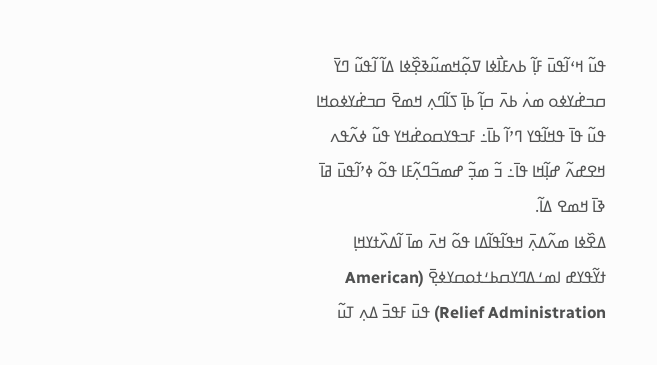ߟߎ߬ ߞߵߊ߬ߟߎ߫ ߓߊ߲߬ ߕߍߓߊ߯ߦߊ ߜߋ߲߬ߞߘߎ߬ߢߐ߲߰ߦߊ ߡߊ߬ ߊ߬ߟߎ߬ ߣߌ߫ ߛߏߝ߭ߌߦߋ ߘߍ߭ ߕߍ߫ ߛߊ߲߬ ߕߊ߲߫ ߖߊ߬ߣߍ߲ ߞߘߐ߫ ߛߏߝ߭ߌߦߋߞߊ ߟߎ߬ ߟߊ߫ ߟߞߊ߬ߟߌ ߣߴߊ߬ ߕߊ߫߸ ߓߏߟߌߛߋߝ߭ߞߌ ߟߎ߬ ߦߍ߬ߟߍ ߞߐߝߍ߬ ߝߊ߲߬ߞߊ ߟߊ߫߸ ߏ߬ ߘߏ߲߬ ߝߘߏ߬ߣߍ߲߬ߓߊ ߟߋ߬ ߦߴߊ߬ߟߎ߫ ߥߊ߫ ߢߊ߫ ߞߘߐ ߡߊ߬.
ߡߐ߰ߦߊ ߘߍ߬ߡߍ߲߫ ߞߟߊ߬ߟߊ߬ߡߊ ߟߋ߬ ߞߍ߫ ߘߊ߫ ߊ߬ߡߍ߰ߙߌߞߊ߲ ߙߌ߬ߟߌߝ ߊߘߑߡߣߌߛߕߑߙߋߛߌߦߐ߲߫ (American Relief Administration) ߟߎ߫ ߓߟߏ߫ ߡߍ߲ ߠߎ߬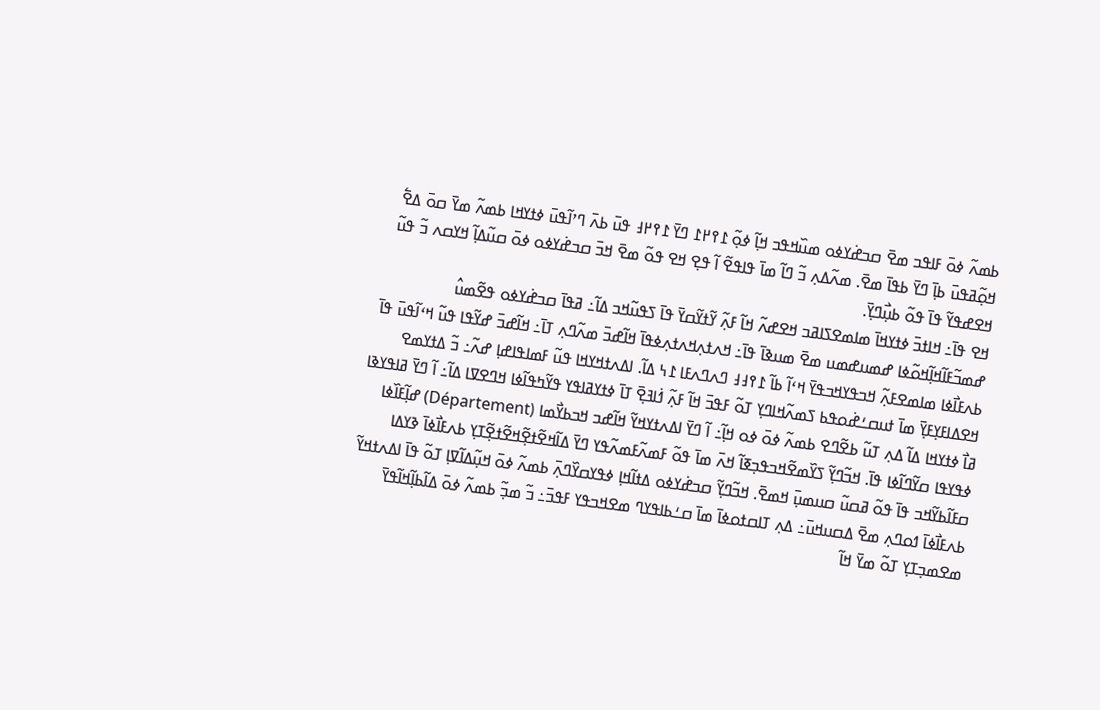ߕߘߍ߬ ߦߋ߫ ߓߊߟߏ ߘߐ߫ ߛߏߝ߭ߌߦߋ ߘߎ߰ߞߟߏ ߞߊ߲߬ ߦߋ߲߬ ߁߉߂߁ ߣߌ߫ ߁߉߂߃ ߟߎ߫ ߕߍ߫ ߣߴߊ߬ߟߎ߫ ߦߙߌߞߊ ߕߘߍ߬ ߘߌ߫ ߛߋ߫ ߡߐ߱ ߞߋ߲߬ߥߟߎ߫ ߕߊ߲߫ ߣߌ߫ ߕߟߊ߫ ߘߐ߫. ߘߍ߬ߡߍ߲ ߏ߬ ߣߊ߬ ߘߊ߫ ߟߊߟߐ߬ ߊ߬ ߟߐ߲ ߞߐ ߟߋ߬ ߘߐ߫ ߞߏ߫ ߛߏߝ߭ߌߦߋ ߦߋ߫ ߛߎ߬ߡߊ߲߬ ߞߌߛߍ ߏ߬ ߟߎ߬ ߞߐߝߟߌ߬ ߟߊ߫ ߟߋ߬ ߕߎ߲߯ߣߌ߲߫.
ߞߐ ߟߊ߫߸ ߞߊߙߏ߫ ߦߙߌߞߊ߫ ߘߊߘߐߖߊߥߏ ߞߐߝߍ߬ ߞߊ߬ ߓߍ߲߬ ߌ߬ߙߌ߬ߛߌ߫ ߟߊ߫ ߖߟߎ߬ߞߏ ߡߊ߬߸ ߥߟߊ߫ ߛߏߝ߭ߌߦߋ ߟߐ߬ߘߎ߮ ߝߘߏ߬ߓߊ߬ߞߊ߲߬ߞߋ߬ߦߊ ߝߘߎߝߘߎ ߘߐ߫ ߘߎߢߊ߫ ߟߊ߫߸ ߞߍߙߍ߲ߞߍߙߍ߲ߦߟߊ߫ ߞߊ߬ߝߏ߫ ߘߍ߬ߣߍ߲ ߠߊ߫߸ ߞߊ߬ߝߏ߫ ߝߌ߬ߟߊ ߟߎ߬ ߞߵߊ߬ߟߎ߫ ߟߊ߫ ߕߍߓߊ߯ߦߊ ߘߊߘߐߓߍ߲߬ ߞߏߟߌߞߏߟߌ߫ ߞߵߊ߬ ߕߊ߬ ߁߉߃߃ ߣߍߣߍߓߊ ߁߆ ߡߊ߬. ߊߡߍߙߞߌߞߊ ߟߎ߬ ߓߘߊߟߊߝߊ߲ ߝߍ߬߸ ߏ߬ ߡߙߌߘߐ ߞߐߡߊߓߌ߲ߓߌ߲߫ ߘߊ߫ ߙߎߛߑߝ߭ߋߟߕ ߖߘߍ߬ߞߊߣߌ߲ ߠߋ߬ ߓߟߏ߫ ߞߊ߬ ߓߍ߲߬ ߗ߭ߊߔߐ߲߫ ߠߊ߫ ߦߙߌߥߊߟߌ ߟߌ߬ߤߟߊ߬ߦߊ ߞߣߐߜߊ ߡߊ߬߸ ߊ߬ ߣߌ߫ ߥߊߟߌߢߊ ߥߊ߯ ߦߙߌߞߊ ߡߊ߬ ߡߍ߲ ߠߎ߬ ߕߐ߬ߣߐ ߕߘߍ߬ ߦߋ߫ ߦߋ ߞߊ߲߬߸ ߊ߬ ߣߌ߫ ߊߡߍߙߌߞߌ߬ ߞߊ߬ߝߏ ߞߏߕߌ߯ߘߊ (Département) ߝߊ߲߬ߓߊ߰ߦߊ ߦߟߌߟߊ ߛߌ߬ߣߊ߬ߦߊ ߟߊ߫. ߞߏ߬ߣߌ߲߬ ߖߌ߰ߘߐ߬ߞߏߟߏ߲ߧߊ߬ ߞߍ߫ ߘߊ߫ ߟߋ߬ ߓߘߍ߬ߓߘߍ߬ߟߌ ߣߌ߫ ߡߊ߬ߞߐ߬ߙߐ߲߬ߞߐ߬ߙߐ߲߬ߠߌ߲ ߕߍߓߊ߯ߦߊ߫ ߢߌߡߊ ߛߓߊ߬ߕߌ߬ߞߏ ߟߊ߫ ߟߋ߬ ߥߛߎ߬ ߛߎߘߎ߲߫ ߞߘߐ߫. ߞߏ߬ߣߌ߲߬ ߛߏߝ߭ߌߦߋ ߡߙߊ߬ߞߊ߲ ߦߟߌߛߌ߰ߣߍ߲߫ ߕߘߍ߬ ߦߋ߫ ߞߎ߲߬ߡߊ߬ߜߊ߲ ߠߋ߬ ߟߊ߫ ߊߡߍߙߞߌ߬ ߕߍߓߊ߯ߦߊ߫ ߗߋߣߍ߲ ߘߐ߫ ߡߛߎߞߎ߫߸ ߡߍ߲ ߠߊߛߙߋߦߊ߫ ߘߊ߫ ߛߑߕߊߟߌߣ ߘߐߞߏߟߌ ߓߟߏ߫߸ ߏ߬ ߘߏ߲߬ ߕߘߍ߬ ߦߋ߫ ߡߊ߬ߕߊ߲߬ߞߊ߬ߟߌ߫ ߘߐߘߏ߲ߠߌ߲ ߠߋ߬ ߘߌ߫ ߞߊ߬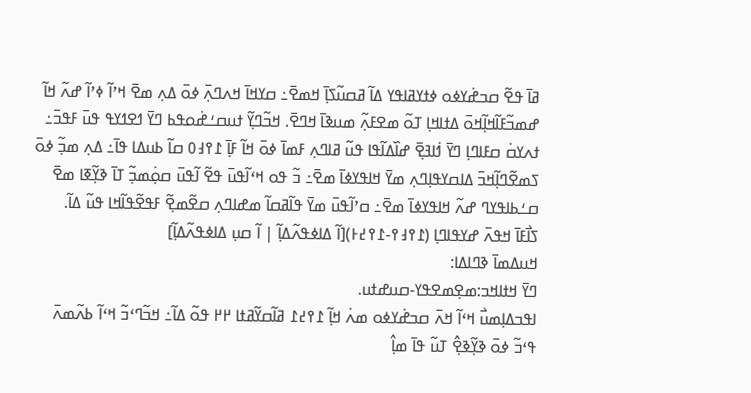ߥߊ߫ ߟߐ߬ ߛߏߝ߭ߌߦߋ ߦߙߌߥߊߟߌ ߡߊ߬ ߥߛߎ߬ߖߊ߲߫ ߞߘߐ߫߸ ߛߌߞߊ߫ ߞߍߣߍ߲߫ ߦߋ߫ ߡߍ߲ ߘߐ߫ ߞߴߊ߬ ߦߴߊ߬ ߝߍ߬ ߞߊ߬ ߝߘߏ߬ߓߊ߬ߞߊ߲߬ߞߋ߫ ߡߙߊߞߊ߲ ߠߋ߬ ߘߐߓߍ߲߬ ߘߎߢߊ߫ ߞߣߐ߫. ߞߏ߬ߣߌ߲߬ ߙߎߛߑߝ߭ߋߟߕ ߣߌ߫ ߗߐߗߌߟ ߟߎ߫ ߓߟߏ߫߸ ߙߍߌߛ߭ ߛߓߊߣߊ߲ ߣߌ߫ ߗ߭ߊߔߐ߲߫ ߝߊ߰ߡߊ߬ߟߊ ߟߎ߬ ߥߊߣߍ߲ ߓߘߊ߫ ߦߋ߫ ߞߊ߬ ߓߊ߲߫ ߁߉߃߀ ߛߊ߬ ߕߎߡߊ ߟߊ߫߸ ߡߍ߲ ߘߏ߲߬ ߦߋ߫ ߖߘߐ߬ߣߊ߲߬ߞߏ߫ ߡߊߛߌߟߊ߲ߣߍ߲ ߘߌ߫ ߞߊߟߌߦߊ߫ ߘߐ߫߸ ߏ߬ ߟߋ ߞߵߊ߬ߟߎ߫ ߟߐ߬ ߊ߬ߟߎ߫ ߛߋ߲߭ߘߏ߲߬ ߠߊ߫ ߢߌ߲߬ߧߊ ߘߐ߫ ߛߑߕߊߟߌߣ ߝߍ߬ ߞߊߟߌߦߊ߫ ߘߐ߫߸ ߛߴߊ߬ߟߎ߫ ߘߌ߫ ߟߊ߬ߥߛߊ߬ ߘߝߊߣߍ߲ ߛߐ߬ߘߐ߲߬ ߓߟߐ߬ߟߊ߬ߞߊ ߟߎ߬ ߡߊ߬.
ߖߊ߯ߓߊ߫ ߞߟߍ߫ ߝߌߟߊߣߊ߲ (߁߉߃߉-߁߉߄߅)[ߊ߬ ߡߊߦߟߍ߬ߡߊ߲߬ | ߊ߬ ߛߎ߲ ߡߊߦߟߍ߬ߡߊ߲߬]
ߞߎߡߘߊ߫ ߢߣߊߡߊ:
ߣߌ߫ ߞߙߊߞߏ:ߘߐ߲ߘߐߟߌ-ߛߎߝߙߎ.
ߊߟߏߡߊ߲ߘߎ߯ ߞߵߊ߬ ߞߍ߫ ߛߏߝ߭ߌߦߋ ߘߍ߭ ߞߊ߲߬ ߁߉߄߁ ߥߊ߬ߛߌ߬ߥߙߊ ߂߂ ߟߋ߬ ߡߊ߬߸ ߞߏ߬ߣߵߏ߬ ߞߵߊ߬ ߕߍ߬ߘߍ߫ ߟߵߏ߬ ߦߋ߫ ߢߌ߲߬ߢߐ߲߮ ߠߎ߬ ߟߊ߫ ߘߊ߲߮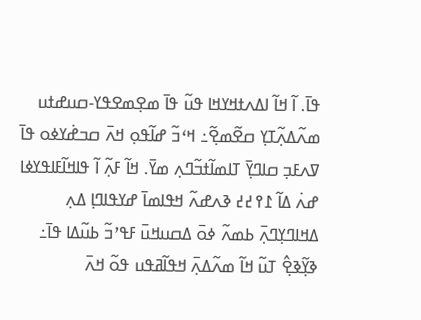ߟߊ߫. ߊ߬ ߞߊ߬ ߊߡߍߙߞߌߞߊ ߟߎ߬ ߟߊ߫ ߘߐ߲ߘߐߟߌ-ߛߎߝߙߎ ߘߍ߬ߡߍ߲߬ߠߌ߲ ߛߐ߬ߘߐ߲߬߸ ߞߵߏ߬ ߝߊ߬ߟߋ߲ ߞߍ߫ ߛߏߝ߭ߌߦߋ ߟߊ߫ ߜߍߓߏ߲ ߛߊߣߌ߲߫ ߠߊߘߊ߬ߙߏ߬ߣߍ߲ ߘߌ߫. ߞߊ߬ ߓߍ߲߬ ߊ߬ ߟߊߞߊ߬ߓߊߟߌߦߊ ߝߍ߭ ߡߊ߬ ߁߉߄߄ ߢߍߝߍ߬ ߞߟߊߘߊ߫ ߝߌߟߊߣߊ߲ ߡߍ߲ ߡߞߊߣߌ߲ߣߍ߲߫ ߕߘߍ߬ ߦߋ߫ ߡߛߎߞߎ߫ ߓߟߴߏ߬ ߕߎ߬ߡߊ ߟߊ߫߸ ߢߌ߲߬ߢߐ߲߮ ߠߎ߬ ߞߊ߬ ߘߍ߬ߡߍ߲߫ ߞߟߊ߬ߥߟߎ ߟߋ߬ ߞߍ߫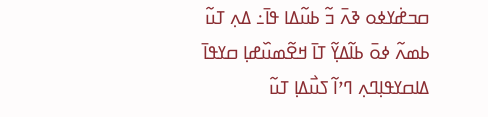ߛߏߝ߭ߌߦߋ ߢߍ߫ ߏ߬ ߕߎ߬ߡߊ ߟߊ߫߸ ߡߍ߲ ߠߎ߬ ߕߘߍ߬ ߦߋ߫ ߕߊ߬ߡߌ߲߬ ߠߊ߫ ߞߐ߬ߘߎ߰ߝߊ߲ ߛߌߟߊ߫ ߡߊߛߌߟߊ߲ߣߍ߲ ߣߴߊ߬ ߖߎ߯ߡߊ߲ ߠߎ߬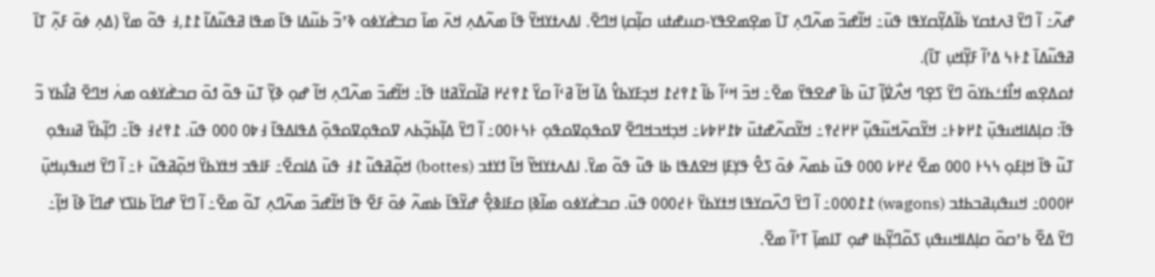ߝߍ߬߸ ߊ߬ ߣߌ߫ ߔߍߙߛߌ ߕߊ߬ߡߌ߲߬ߛߌߟߊ ߟߎ߫߸ ߞߊ߬ߝߏ߫ ߘߍ߬ߣߍ߲ ߠߊ߫ ߘߐ߲ߘߐߟߌ-ߛߎߝߙߎ ߛߊ߲߬ߛߊ߲ ߞߣߐ߫. ߊߡߍߙߌߞߌ߬ ߟߊ߫ ߘߍ߬ߡߍ߲ ߞߍ߫ ߘߊ߫ ߛߏߝ߭ߌߦߋ ߢߴߏ߬ ߕߎ߬ߡߊ ߟߊ߫ ߘߟߊ ߥߟߎ߬ߡߊ߬ ߁߁,߃ ߟߋ߬ ߘߌ߫ (ߡߍ߲ ߦߋ߫ ߓߍ߲߬ ߠߊ߫ ߥߟߎ߬ߡߊ߫ ߁߅߆ ߡߴߊ߬ ߓߌ߲߬ߞߎ߲ ߠߊ߫).
ߙߋߡߐ߲ߘ ߞߊ߯ߙߑߕߌߋ߫ ߣߌ߫ ߖߐ߲ߣ ߞߍ߯ߜ߭ߊ߲߬ ߠߎ߫ ߕߊ߫ ߝߐߟߌ߫ ߘߐ߫߸ ߞߏ߫ ߞߵߊ߬ ߕߊ߬ ߁߉߄߁ ߞߏ߲ߓߌߕߌ߮ ߡߊ߬ ߞߊ߬ ߥߵߊ߬ ߛߌ߰ ߁߉߄߂ ߥߊ߬ߛߌ߬ߥߙߊ ߟߊ߫߸ ߞߊ߬ߝߏ߫ ߘߍ߬ߣߍ߲ ߞߊ߬ ߝߋ߲ ߢߌ߲߬ ߠߎ߫ ߟߋ߬ ߗߋ߫ ߛߏߝ߭ߌߦߋ ߘߍ߭ ߞߣߐ߫ ߥߊ߯ߕߌ ߏ߬ ߟߊ߫: ߛߊ߲ߡߊߞߎߟߎ߲߫ ߁߂߈߅߸ ߞߌ߬ߛߍ߬ߞߎ߬ߟߎ߲߬ ߂߂߄߉߸ ߞߌ߬ߛߍ߬ߝߙߎ߫ ߈߁߂߈߇߸ ߞߏ߲ߞߏߞߣߐ߫ ߜߋߟߋ߲ߜߋߟߋ߲ ߅߆߅߀߀߸ ߊ߬ ߣߌ߫ ߡߊ߲߬ߕߏ߲߬ߕߍ ߜߋߟߋ߲ߜߋߟߋ߲߫ ߡߟߊߡߟߊ߫ ߃߈߀ ߀߀߀ ߟߎ߫. ߁߉߄߃ ߟߊ߫߸ ߣߊ߲߬ߕߌ߰ ߥߎߟߋ߲ ߠߎ߬ ߟߊ߫ ߞߊ߲ߓߋ߲ ߆߆߅ ߀߀߀ ߘߐ߫ ߄߂߇ ߀߀߀ ߟߎ߫ ߕߘߍ߬ ߦߋ߫ ߖߐ߮ ߟߌ߲ߓߊ߲ ߞߐߡߟߊ ߕߊ ߟߎ߬ ߟߋ߬ ߘߌ߫. ߊߡߍߙߌߞߌ߬ ߞߊ߬ ߗߌߙߏ (bottes) ߞߋ߲߬ߥߟߎ߬ ߁߃ ߟߎ߫ ߡߊߛߐ߫߸ ߓߊߟߏ ߞߙߌߕߌ߫ ߞߋ߲߬ߥߟߎ߬ ߅߸ ߊ߬ ߣߌ߫ ߞߎߟߎ߲ߞߎ߲߫ ߂߀߀߀߸ ߞߎߟߎ߲ߥߏߕߙߏ (wagons) ߁߁߀߀߀߸ ߊ߬ ߣߌ߫ ߣߍ߰ߛߌߟߊ ߞߙߌߕߌ߫ ߅߄߀߀߀ ߟߎ߫. ߛߏߝ߭ߌߦߋ ߘߊ߬ߢߊ߲ ߛߓߊߢߐ߲߮ ߝߌ߬ߟߊ߫ ߕߘߍ߬ ߦߋ߫ ߓߐ߫ ߟߊ߫ ߞߊ߬ߝߏ߫ ߘߍ߬ߣߍ߲ ߠߋ߬ ߘߐ߫߸ ߊ߬ ߣߌ߫ ߝߣߊ߫ ߕߊߖߌ ߝߣߊ߫ ߢߊ߫ ߞߊ߲߬߸ ߣߌ߫ ߡߐ߰ ߕߴߛߋ߫ ߛߊ߲ߡߊߞߎߟߎ߲ ߖߋ߬ߣߌ߲߬ߕߊ ߝߋ߲ ߠߊߘߊ߲߫ ߠߴߊ߬ ߘߐ߫.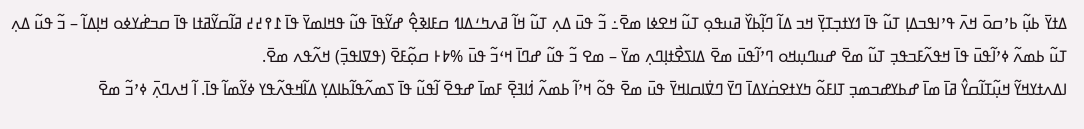ߡߙߌ߫ ߕߎ߲߬ ߕߴߛߋ߫ ߞߍ߫ ߟߴߊߟߏߡߊ߲ ߠߎ߬ ߟߊ߫ ߗߌߙߏ߲ߠߌ߲߫ ߞߏ ߡߊ߬ ߣߊ߲߬ߕߌ߰ ߥߎߟߋ߲ ߠߎ߬ ߞߐߦߊ ߘߐ߫߸ ߏ߬ ߟߎ߫ ߡߍ߲ ߠߎ߬ ߞߊ߬ ߥߍߤߑߡߊߗ ߛߓߊߢߐ߲߮ ߝߌ߬ߟߊ߫ ߟߎ߬ ߟߞߊߘߌ߫ ߟߊ߫ ߁߉߄߄ ߥߊ߬ߛߌ߬ߥߙߊ ߟߊ߫ ߛߏߝ߭ߌߦߋ ߞߊ߲ߡߊ߬ – ߏ߬ ߟߎ߬ ߡߍ߲ ߠߎ߬ ߕߘߍ߬ ߦߴߊ߬ߟߎ߫ ߟߊ߫ ߞߟߍ߬ߓߏߟߏ߲ ߠߎ߬ ߘߐ߫ ߝߎߣߎ߲ߞߋ ߣߴߊ߬ߟߎ߫ ߘߐ߫ ߡߊߖߐ߯ߙߊ߲ߣߍ߲ ߘߌ߫ – ߘߐ ߏ߬ ߟߎ߬ ߝߣߊ߫ ߞߵߏ߬ ߟߎ߫ %߈߅ ߛߋ߲߬ߓߐ߫ (ߟߜߊߟߏ߲߫) ߞߍ߬ߟߍ ߘߐ߫.
ߊߡߍߙߌߞߌ߬ ߞߎ߲߬ߠߊ߬ߛߌ߮ ߥߊ߫ ߘߊ߫ ߝߕߌߝߏߘߏ߲ ߠߊߓߋ߬ ߤߌߙߐߛ߭ߌߡߊ߫ ߣߌ߫ ߣߜ߭ߊߛߊߞߌ߫ ߟߎ߫ ߘߐ߫ ߟߋ߬ ߞߴߊ߬ ߕߘߍ߬ ߗ߭ߊߔߐ߲߫ ߓߘߊ߫ ߝߟߐ߫ ߊ߬ߟߎ߬ ߟߊ߫ ߖߘߍ߬ߟߊ߬ߕߊߡߌ߲ ߡߊ߬ߞߟߍ߬ߟߌ ߦߌ߬ߘߊ߬ ߟߊ߫. ߊ߬ ߞߍߣߍ߲߫ ߦߴߏ߬ ߘߐ߫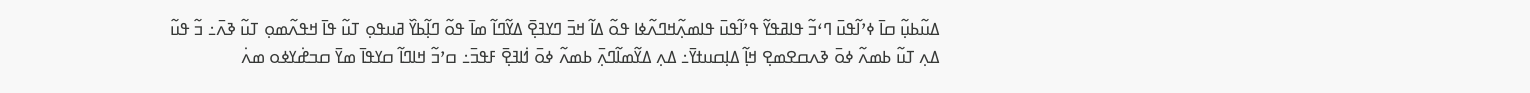ߡߎ߬ߕߎ߲߬ ߛߊ߫ ߦߴߊ߬ߟߎ߫ ߣߵߏ߬ ߟߊߥߟߌ߬ ߟߴߊ߬ߟߎ߫ ߟߊߘߍ߲߬ߞߣߍ߬ߦߊ ߟߋ߬ ߡߊ߬ ߞߏ߫ ߣߌߔߐ߲߫ ߡߌ߬ߣߊ߬ ߘߊ߫ ߟߋ߬ ߣߊ߲߬ߕߌ߰ ߥߎߟߋ߲ ߠߎ߬ ߟߊ߫ ߞߟߍ߬ߘߋ߲ ߠߎ߬ ߢߍ߫߸ ߏ߬ ߟߎ߬ ߡߍ߲ ߠߎ߬ ߕߘߍ߬ ߦߋ߫ ߢߍߛߐߘߐ߲ ߞߊ߲߬ ߡߊ߲ߛߎߙߌ߫߸ ߡߍ߲ ߡߌ߬ߘߊ߬ߣߍ߲߫ ߕߘߍ߬ ߦߋ߫ ߗ߭ߊߔߐ߲߫ ߓߟߏ߫߸ ߛߴߏ߬ ߞߊߣߊ߬ ߛߌߟߊ߫ ߘߌ߫ ߛߏߝ߭ߌߦߋ ߘߍ߭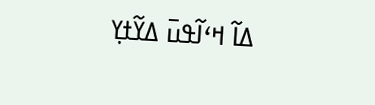ߡߊ߬ ߞߵߊ߬ߟߎ߫ ߡߌ߬ߙߌ߲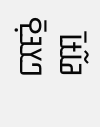ߥߊ߬ߙߊ߫ ߣߌߔߐ߲߫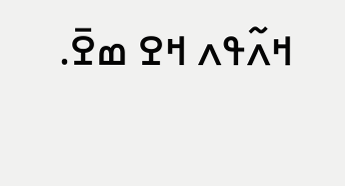ߞߍ߬ߟߍ ߞߐ ߘߐ߫.